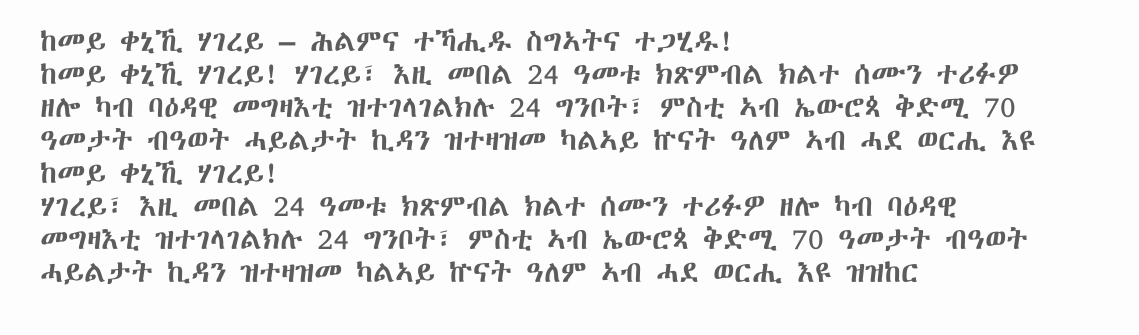ከመይ ቀኒኺ ሃገረይ – ሕልምና ተኻሒዱ ስግኣትና ተጋሂዱ!
ከመይ ቀኒኺ ሃገረይ! ሃገረይ፣ እዚ መበል 24 ዓመቱ ክጽምብል ክልተ ሰሙን ተሪፉዎ ዘሎ ካብ ባዕዳዊ መግዛእቲ ዝተገላገልክሉ 24 ግንቦት፣ ምስቲ ኣብ ኤውሮጳ ቅድሚ 70 ዓመታት ብዓወት ሓይልታት ኪዳን ዝተዛዝመ ካልኣይ ኵናት ዓለም ኣብ ሓደ ወርሒ እዩ
ከመይ ቀኒኺ ሃገረይ!
ሃገረይ፣ እዚ መበል 24 ዓመቱ ክጽምብል ክልተ ሰሙን ተሪፉዎ ዘሎ ካብ ባዕዳዊ መግዛእቲ ዝተገላገልክሉ 24 ግንቦት፣ ምስቲ ኣብ ኤውሮጳ ቅድሚ 70 ዓመታት ብዓወት ሓይልታት ኪዳን ዝተዛዝመ ካልኣይ ኵናት ዓለም ኣብ ሓደ ወርሒ እዩ ዝዝከር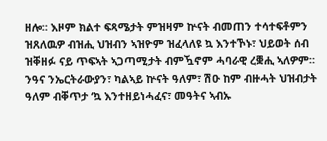ዘሎ። እዞም ክልተ ፍጻሜታት ምዝዛም ኵናት ብመጠን ተሳተፍቶምን ዝጸለዉዎ ብዝሒ ህዝብን ኣዝዮም ዝፈላለዩ ኳ እንተኾኑ፣ ህይወት ሰብ ዝቐዘፉ ናይ ጥፍኣት ኣጋጣሚታት ብምዃኖም ሓባራዊ ረቛሒ ኣለዎም።
ንዓና ንኤርትራውያን፣ ካልኣይ ኵናት ዓለም፣ ሽዑ ከም ብዙሓት ህዝብታት ዓለም ብቐጥታ ‘ኳ እንተዘይነሓፈና፣ መዓትና ኣብኡ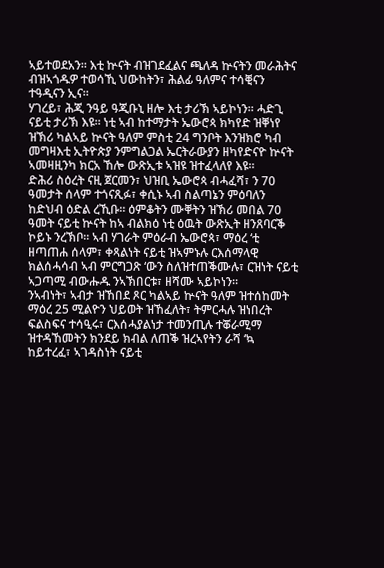ኣይተወደአን። እቲ ኵናት ብዝገደፈልና ጫለዳ ኵናትን መራሕትና ብዝኣጎዱዎ ተወሳኺ ህውከትን፣ ሕልፊ ዓለምና ተሳቒናን ተዓዲናን ኢና።
ሃገረይ፣ ሕጂ ንዓይ ዓጂቡኒ ዘሎ እቲ ታሪኽ ኣይኮነን። ሓድጊ ናይቲ ታሪኽ እዩ። ነቲ ኣብ ከተማታት ኤውሮጳ ክካየድ ዝቐነየ ዝኽሪ ካልኣይ ኵናት ዓለም ምስቲ 24 ግንቦት እንዝክሮ ካብ መግዛእቲ ኢትዮጵያ ንምግልጋል ኤርትራውያን ዘካየድናዮ ኵናት ኣመዛዚንካ ክርአ ኸሎ ውጽኢቱ ኣዝዩ ዝተፈላለየ እዩ።
ድሕሪ ስዕረት ናዚ ጀርመን፣ ህዝቢ ኤውሮጳ ብሓፈሻ፣ ን 70 ዓመታት ሰላም ተጎናጺፉ፣ ቀሲኑ ኣብ ስልጣኔን ምዕባለን ከድህብ ዕድል ረኺቡ። ዕምቆትን ሙቐትን ዝኽሪ መበል 70 ዓመት ናይቲ ኵናት ከኣ ብልክዕ ነቲ ዕዉት ውጽኢት ዘንጸባርቕ ኮይኑ ንረኽቦ። ኣብ ሃገራት ምዕራብ ኤውሮጳ፣ ማዕረ ‘ቲ ዘጣጠሐ ሰላም፣ ቀጻልነት ናይቲ ዝኣምኑሉ ርእሰማላዊ ክልሰሓሳብ ኣብ ምርግጋጽ ‘ውን ስለዝተጠቕሙሉ፣ ርዝነት ናይቲ ኣጋጣሚ ብውሑዱ ንኣኽበርቱ፣ ዘሻሙ ኣይኮነን።
ንኣብነት፣ ኣብታ ዝኸበደ ጾር ካልኣይ ኵናት ዓለም ዝተሰከመት ማዕረ 25 ሚልዮን ህይወት ዝኸፈለት፣ ትምርሓሉ ዝነበረት ፍልስፍና ተሳዒሩ፣ ርእሰሓያልነታ ተመንጢሉ ተቖራሚማ ዝተዳኸመትን ክንደይ ክብል ለጠቕ ዝረኣየትን ራሻ ‘ኳ ከይተረፈ፣ ኣገዳስነት ናይቲ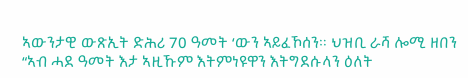ኣውንታዊ ውጽኢት ድሕሪ 70 ዓመት ‘ውን ኣይፈኾሰን። ህዝቢ ራሻ ሎሚ ዘበን “ኣብ ሓደ ዓመት እታ ኣዚኹም እትምነዩዋን እትግደሱላን ዕለት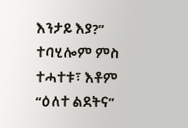እንታይ እያ?” ተባሂሎም ምስ ተሓተቱ፣ እቶም “ዕለተ ልደትና”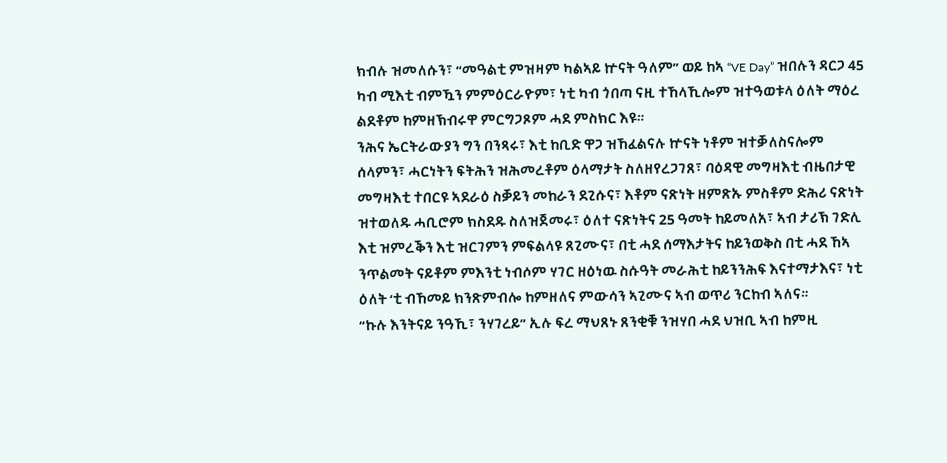ክብሉ ዝመለሱን፣ “መዓልቲ ምዝዛም ካልኣይ ኵናት ዓለም” ወይ ከኣ “VE Day” ዝበሉን ዳርጋ 45 ካብ ሚእቲ ብምዃን ምምዕርራዮም፣ ነቲ ካብ ጎበጣ ናዚ ተኸላኺሎም ዝተዓወቱላ ዕለት ማዕረ ልደቶም ከምዘኽብሩዋ ምርግጋጾም ሓደ ምስክር እዩ።
ንሕና ኤርትራውያን ግን በንጻሩ፣ እቲ ከቢድ ዋጋ ዝኸፈልናሉ ኵናት ነቶም ዝተቓለስናሎም ሰላምን፣ ሓርነትን ፍትሕን ዝሕመረቶም ዕላማታት ስለዘየረጋገጸ፣ ባዕዳዊ መግዛእቲ ብዜበታዊ መግዛእቲ ተበርዩ ኣደራዕ ስቓይን መከራን ደጊሱና፣ እቶም ናጽነት ዘምጽኡ ምስቶም ድሕሪ ናጽነት ዝተወለዱ ሓቢሮም ክስደዱ ስለዝጀመሩ፣ ዕለተ ናጽነትና 25 ዓመት ከይመለአ፣ ኣብ ታሪኽ ገድሊ እቲ ዝምረቕን እቲ ዝርገምን ምፍልላዩ ጸጊሙና፣ በቲ ሓደ ሰማእታትና ከይንወቅስ በቲ ሓደ ኸኣ ንጥልመት ናይቶም ምእንቲ ነብሶም ሃገር ዘዕነዉ ስሱዓት መራሕቲ ከይንንሕፍ እናተማታእና፣ ነቲ ዕለት ‘ቲ ብኸመይ ክንጽምብሎ ከምዘለና ምውሳን ኣጊሙና ኣብ ወጥሪ ንርከብ ኣለና።
“ኩሉ እንትናይ ንዓኺ፣ ንሃገረይ” ኢሉ ፍረ ማህጸኑ ጸንቂቑ ንዝሃበ ሓደ ህዝቢ ኣብ ከምዚ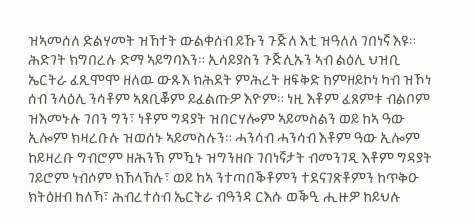ዝኣመሰለ ድልሃመት ዝኸተት ውልቀሰብ ይኹን ጉጅለ እቲ ዝዓለለ ገበነኛ እዩ። ሕድገት ክግበረሉ ድማ ኣይግባእን። ኢሳይያስን ጉጅሊኡን ኣብ ልዕሊ ህዝቢ ኤርትራ ፈጺሞሞ ዘለዉ ውጹእ ክሕደት ምሕረት ዘፍቅድ ከምዘይኮነ ካብ ዝኾነ ሰብ ንላዕሊ ንሳቶም ኣጸቢቖም ይፈልጡዎ እዮም። ነዚ እቶም ፈጸምቱ ብልቦም ዝእመኑሉ ገበን ግን፣ ነቶም ግዳያት ዝበርሃሎም ኣይመስልን ወይ ከኣ ዓው ኢሎም ክዛረቡሉ ዝወሰኑ ኣይመስሉን። ሓንሳብ ሓንሳብ እቶም ዓው ኢሎም ከይዛረቡ ግብሮም ዘሕንኽ ምዃኑ ዝግንዘቡ ገበነኛታት ብመንገዲ እቶም ግዳያት ገይሮም ነብሶም ክኸላኸሉ፣ ወይ ከኣ ንተጣበቕቶምን ተደናገጽቶምን ከጥቅዑ ክትዕዘብ ከለኻ፣ ሕብረተሰብ ኤርትራ ብዓንዳ ርእሱ ወቕዒ ሒዙዎ ከይህሉ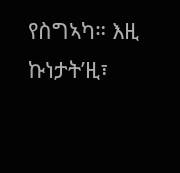የስግኣካ። እዚ ኩነታት’ዚ፣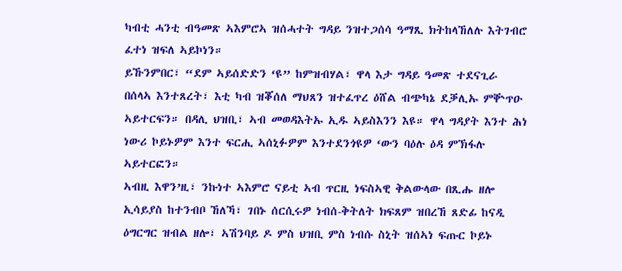ካብቲ ሓንቲ ብዓመጽ ኣእምሮኣ ዝሰሓተት ግዳይ ንዝተጋሰሳ ዓማጺ ክትከላኸለሉ እትገብሮ ፈተነ ዝፍለ ኣይኮነን።
ይኹንምበር፣ “ደም ኣይሰድድን ‘ዩ” ከምዝብሃል፣ ዋላ እታ ግዳይ ዓመጽ ተደናጊራ በሰላኣ እንተጸረት፣ እቲ ካብ ዝቖሰለ ማህጸን ዝተፈጥረ ዕሸል ብጭካኔ ደቓሊኡ ምቝጥዑ ኣይተርፍን። በዳሊ ህዝቢ፣ ኣብ መወዳእትኡ ኢዱ ኣይስእንን እዩ። ዋላ ግዳያት እንተ ሕነ ነውሪ ኮይኑዎም እንተ ፍርሒ ኣሰኒፉዎም እንተደንጎዩዎ ‘ውን ባዕሉ ዕዳ ምኽፋሉ ኣይተርፎን።
ኣብዚ እዋን’ዚ፣ ንኩነተ ኣእምሮ ናይቲ ኣብ ጥርዚ ነፍስኣዊ ቅልውላው በጺሑ ዘሎ ኢሳይያስ ከተንብቦ ኸለኻ፣ ገበኑ ሰርሲሩዎ ነብሰ-ቅትለት ክፍጸም ዝበረኸ ጸድፊ ከናዲ ዕግርግር ዝብል ዘሎ፣ ኣሽንባይ ዶ ምስ ህዝቢ ምስ ነብሱ ስኒት ዝሰኣነ ፍጡር ኮይኑ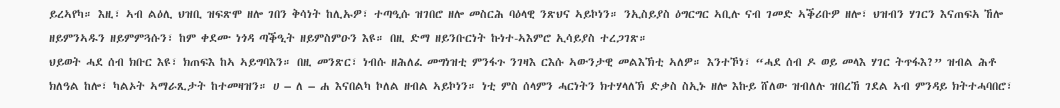ይረኣየካ። እዚ፣ ኣብ ልዕሊ ህዝቢ ዝፍጽሞ ዘሎ ገበን ቅሳነት ከሊኡዎ፣ ተጣዒሱ ዝገበሮ ዘሎ መስርሕ ባዕላዊ ንጽህና ኣይኮነን። ንኢስይያስ ዕግርግር ኣቢሉ ናብ ገመድ ኣቕሪቡዎ ዘሎ፣ ህዝብን ሃገርን እናጠፍአ ኸሎ ዘይምንኣዱን ዘይምምጓሱን፣ ከም ቀደሙ ነጎዳ ጣቕዒት ዘይምስምዑን እዩ። በዚ ድማ ዘይንቡርነት ኩነተ-ኣእምሮ ኢሳይያስ ተረጋገጽ።
ህይወት ሓደ ሰብ ክቡር እዩ፣ ክጠፍእ ከኣ ኣይግባእን። በዚ መንጽር፣ ነብሱ ዘሕለፈ መግነዝቲ ምንፋጉ ንገዛእ ርእሱ ኣውንታዊ መልእኽቲ ኣለዎ። እንተኾነ፣ “ሓደ ሰብ ዶ ወይ መላእ ሃገር ትጥፋእ?” ዝብል ሕቶ ክለዓል ከሎ፣ ካልኦት ኣማራጺታት ከተመዛዝን። ሀ – ለ – ሐ እናበልካ ኮለል ዘብል ኣይኮነን። ነቲ ምስ ሰላምን ሓርነትን ክተሃላለኽ ድቃስ ስኢኑ ዘሎ እኩይ ሸለው ዝብለሉ ዝበረኸ ገደል ኣብ ምንዳይ ክትተሓባበሮ፣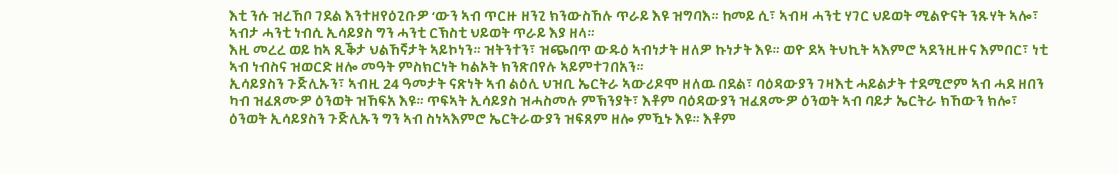እቲ ንሱ ዝረኸቦ ገደል እንተዘየዕጊቡዎ ‘ውን ኣብ ጥርዙ ዘንጊ ክንውስኸሉ ጥራይ እዩ ዝግባእ። ከመይ ሲ፣ ኣብዛ ሓንቲ ሃገር ህይወት ሚልዮናት ንጹሃት ኣሎ፣ ኣብታ ሓንቲ ነብሲ ኢሳይያስ ግን ሓንቲ ርኽስቲ ህይወት ጥራይ እያ ዘላ።
እዚ መረረ ወይ ከኣ ጺቕታ ህልኸኛታት ኣይኮነን። ዝትንተን፣ ዝጭበጥ ውዱዕ ኣብነታት ዘለዎ ኩነታት እዩ። ወዮ ደኣ ትህኪት ኣእምሮ ኣደንዚዙና እምበር፣ ነቲ ኣብ ነብስና ዝወርድ ዘሎ መዓት ምስክርነት ካልኦት ክንጽበየሉ ኣይምተገበአን።
ኢሳይያስን ጉጅሊኡን፣ ኣብዚ 24 ዓመታት ናጽነት ኣብ ልዕሊ ህዝቢ ኤርትራ ኣውሪዶሞ ዘለዉ በደል፣ ባዕዳውያን ገዛእቲ ሓይልታት ተደሚሮም ኣብ ሓደ ዘበን ካብ ዝፈጸሙዎ ዕንወት ዝኸፍአ እዩ። ጥፍኣት ኢሳይያስ ዝሓስመሉ ምኽንያት፣ እቶም ባዕዳውያን ዝፈጸሙዎ ዕንወት ኣብ ባይታ ኤርትራ ክኸውን ክሎ፣ ዕንወት ኢሳይያስን ጉጅሊኡን ግን ኣብ ስነኣእምሮ ኤርትራውያን ዝፍጸም ዘሎ ምዃኑ እዩ። እቶም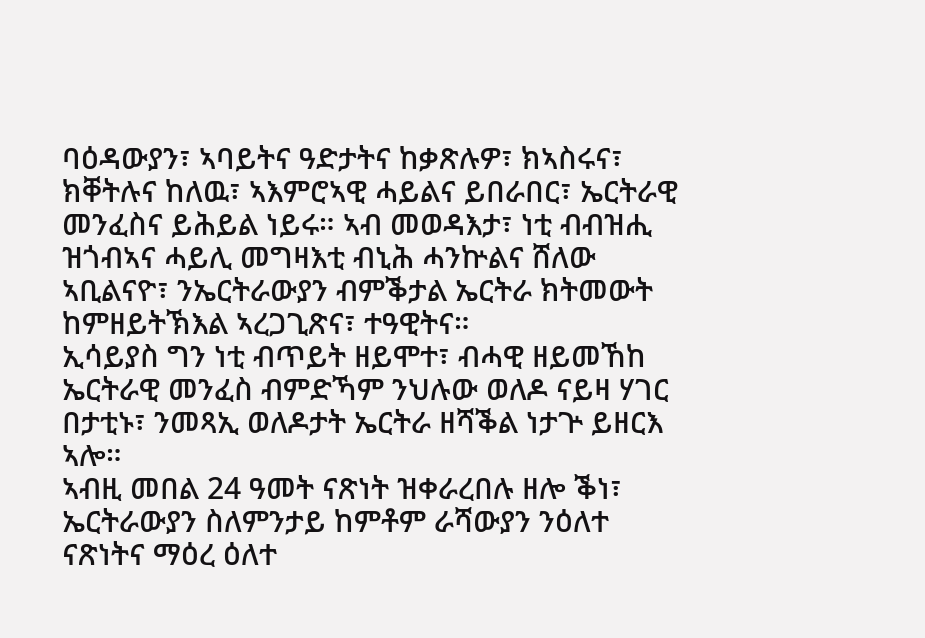ባዕዳውያን፣ ኣባይትና ዓድታትና ከቃጽሉዎ፣ ክኣስሩና፣ ክቐትሉና ከለዉ፣ ኣእምሮኣዊ ሓይልና ይበራበር፣ ኤርትራዊ መንፈስና ይሕይል ነይሩ። ኣብ መወዳእታ፣ ነቲ ብብዝሒ ዝጎብኣና ሓይሊ መግዛእቲ ብኒሕ ሓንኵልና ሸለው ኣቢልናዮ፣ ንኤርትራውያን ብምቕታል ኤርትራ ክትመውት ከምዘይትኽእል ኣረጋጊጽና፣ ተዓዊትና።
ኢሳይያስ ግን ነቲ ብጥይት ዘይሞተ፣ ብሓዊ ዘይመኸከ ኤርትራዊ መንፈስ ብምድኻም ንህሉው ወለዶ ናይዛ ሃገር በታቲኑ፣ ንመጻኢ ወለዶታት ኤርትራ ዘሻቕል ነታጕ ይዘርእ ኣሎ።
ኣብዚ መበል 24 ዓመት ናጽነት ዝቀራረበሉ ዘሎ ቕነ፣ ኤርትራውያን ስለምንታይ ከምቶም ራሻውያን ንዕለተ ናጽነትና ማዕረ ዕለተ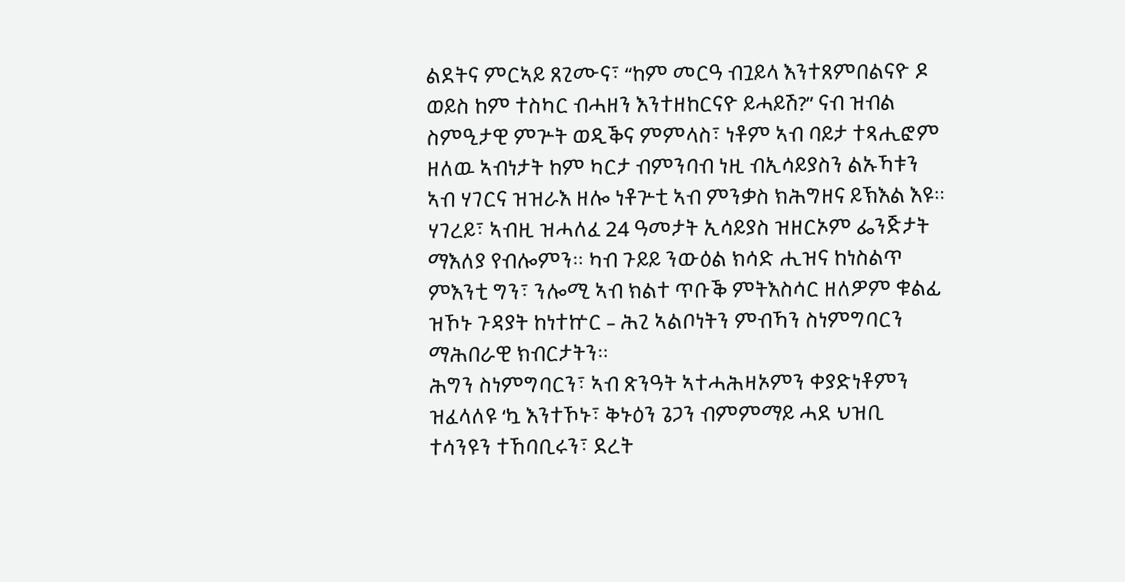ልደትና ምርኣይ ጸጊሙና፣ “ከም መርዓ ብጓይላ እንተጸምበልናዮ ዶ ወይስ ከም ተስካር ብሓዘን እንተዘከርናዮ ይሓይሽ?” ናብ ዝብል ስምዒታዊ ምጕት ወዲቕና ምምላስ፣ ነቶም ኣብ ባይታ ተጻሒፎም ዘለዉ ኣብነታት ከም ካርታ ብምንባብ ነዚ ብኢሳይያስን ልኡኻቱን ኣብ ሃገርና ዝዝራእ ዘሎ ነቶጕቲ ኣብ ምንቃስ ክሕግዘና ይኽእል እዩ።
ሃገረይ፣ ኣብዚ ዝሓለፈ 24 ዓመታት ኢሳይያስ ዝዘርኦም ፌንጅታት ማእለያ የብሎምን። ካብ ጉይይ ንውዕል ክሳድ ሒዝና ከነስልጥ ምእንቲ ግን፣ ንሎሚ ኣብ ክልተ ጥቡቕ ምትእስሳር ዘለዎም ቁልፊ ዝኾኑ ጉዳያት ከነተኵር – ሕጊ ኣልቦነትን ምብኻን ስነምግባርን ማሕበራዊ ክብርታትን።
ሕግን ስነምግባርን፣ ኣብ ጽንዓት ኣተሓሕዛኦምን ቀያድነቶምን ዝፈላለዩ ‘ኳ እንተኾኑ፣ ቅኑዕን ጌጋን ብምምማይ ሓደ ህዝቢ ተሳንዩን ተኸባቢሩን፣ ደረት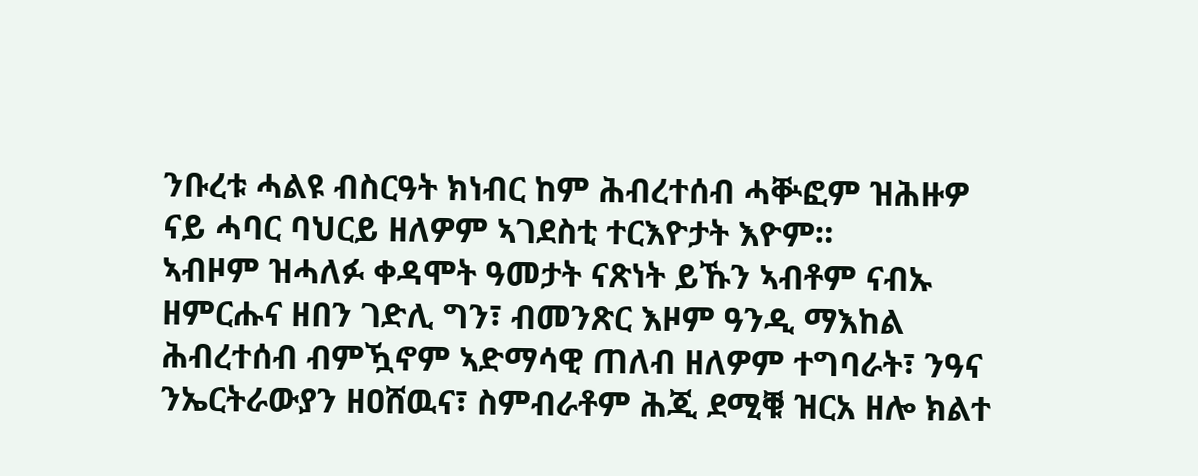ንቡረቱ ሓልዩ ብስርዓት ክነብር ከም ሕብረተሰብ ሓቝፎም ዝሕዙዎ ናይ ሓባር ባህርይ ዘለዎም ኣገደስቲ ተርእዮታት እዮም።
ኣብዞም ዝሓለፉ ቀዳሞት ዓመታት ናጽነት ይኹን ኣብቶም ናብኡ ዘምርሑና ዘበን ገድሊ ግን፣ ብመንጽር እዞም ዓንዲ ማእከል ሕብረተሰብ ብምዃኖም ኣድማሳዊ ጠለብ ዘለዎም ተግባራት፣ ንዓና ንኤርትራውያን ዘዐሸዉና፣ ስምብራቶም ሕጂ ደሚቑ ዝርአ ዘሎ ክልተ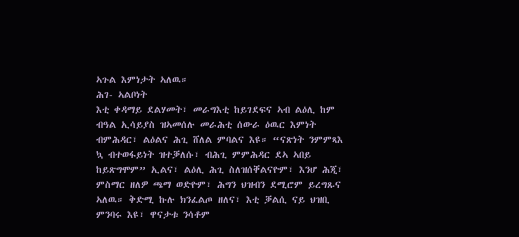ኣጉል እምነታት ኣለዉ።
ሕገ- ኣልቦነት
እቲ ቀዳማይ ደልሃመት፣ መራግእቲ ከይገደፍና ኣብ ልዕሊ ከም ብዓል ኢሳይያስ ዝኣመሰሉ መራሕቲ ሰውራ ዕዉር እምነት ብምሕዳር፣ ልዕልና ሕጊ ሸለል ምባልና እዩ። “ናጽነት ንምምጻእ ኳ ብተወፋይነት ዝተቓለሱ፣ ብሕጊ ምምሕዳር ደኣ ኣበይ ከይጽግሞም” ኢልና፣ ልዕሊ ሕጊ ስለዝሰቐልናዮም፣ እንሆ ሕጂ፣ ምስማር ዘለዎ ጫማ ወድዮም፣ ሕግን ህዝብን ደሚሮም ይረግጹና ኣለዉ። ቅድሚ ኩሉ ክንፈልጦ ዘለና፣ እቲ ቓልሲ ናይ ህዝቢ ምንባሩ እዩ፣ ዋናታቱ ንሳቶም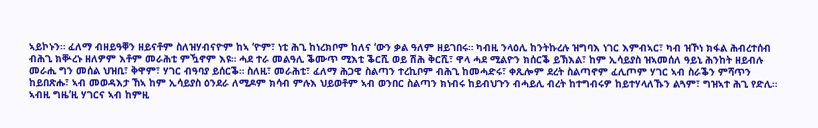ኣይኮኑን። ፈለማ ብዘይዓቐን ዘይናቶም ስለዝሃብናዮም ከኣ ‘ዮም፣ ነቲ ሕጊ ከነረክቦም ከለና ‘ውን ቃል ዓለም ዘይገበሩ። ካብዚ ንላዕሊ ከንትኩረሉ ዝግባእ ነገር እምብኣር፣ ካብ ዝኾነ ክፋል ሕብረተሰብ ብሕጊ ክቝረኑ ዘለዎም እቶም መራሕቲ ምዃኖም እዩ። ሓደ ተራ መልዓሊ ቕሙጥ ሚእቲ ቕርሺ ወይ ሽሕ ቅርሺ፣ ዋላ ሓደ ሚልዮን ክሰርቕ ይኽእል፣ ከም ኢሳይያስ ዝኣመሰለ ዓይኒ ሕንከት ዘይብሉ መራሒ ግን መሰል ህዝቢ፣ ቅዋም፣ ሃገር ብዓባያ ይሰርቕ። ስለዚ፣ መራሕቲ፣ ፈለማ ሕጋዊ ስልጣን ተረኪቦም ብሕጊ ከመሓድሩ፣ ቀጺሎም ደረት ስልጣኖም ፈሊጦም ሃገር ኣብ ስራቕን ምሻጥን ከይበጽሑ፣ ኣብ መወዳእታ ኸኣ ከም ኢሳይያስ ዕንደራ ለሚዶም ክሳብ ምሉእ ህይወቶም ኣብ ወንበር ስልጣን ክነብሩ ከይብህጉን ብሓይሊ ብረት ከተግብሩዎ ከይተሃላለኹን ልጓም፣ ግዝኣተ ሕጊ የድሊ።
ኣብዚ ግዜ’ዚ ሃገርና ኣብ ከምዚ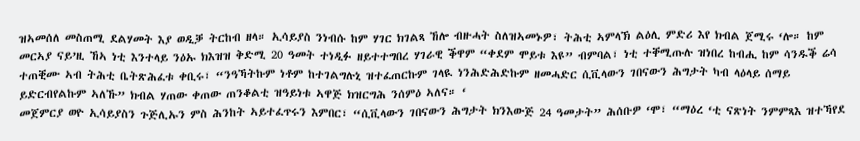ዝኣመሰለ መስጠሚ ደልሃመት እያ ወዲቓ ትርከብ ዘላ። ኢሳይያስ ንነብሱ ከም ሃገር ክገልጻ ኸሎ ብዙሓት ስለዝኣመኑዎ፣ ትሕቲ ኣምላኽ ልዕሊ ምድሪ እየ ክብል ጀሚሩ ‘ሎ። ከም መርኣያ ናይ’ዚ ኸኣ ነቲ እንተላይ ንዕኡ ክእዝዝ ቅድሚ 20 ዓመት ተነዲፉ ዘይተተግበረ ሃገራዊ ቕዋም “ቀደም ሞይቱ እዩ” ብምባል፣ ነቲ ተቐሚጡሉ ዝነበረ ከብሒ ከም ሳንዱቕ ሬሳ ተጠቒሙ ኣብ ትሕቲ ቤትጽሕፈቱ ቀቢሩ፣ “ንዓኻትኩም ነቶም ከተገልግሉኒ ዝተፈጠርኩም ገላዪ ነንሕድሕድኩም ዘመሓድር ሲቪላውን ገበናውን ሕግታት ካብ ላዕላይ ሰማይ ይድርብየልኩም ኣለኹ” ክብል ሃጠው ቀጠው ጠንቆልቲ ዝዓይነቱ ኣዋጅ ክዝርግሕ ንሰምዕ ኣለና። ‘
መጀምርያ ወዮ ኢሳይያስን ጉጅሊኡን ምስ ሕንከት ኣይተፈጥሩን እምበር፣ “ሲቪላውን ገበናውን ሕግታት ክንእውጅ 24 ዓመታት” ሕሰቡዎ ‘ሞ፣ “ማዕረ ‘ቲ ናጽነት ንምምጻእ ዝተኻየደ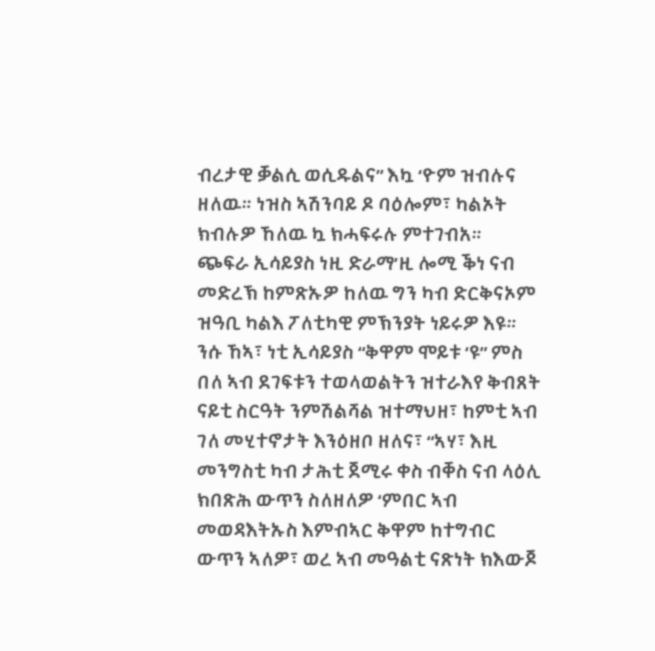ብረታዊ ቓልሲ ወሲዱልና” እኳ ‘ዮም ዝብሉና ዘለዉ። ነዝስ ኣሽንባይ ዶ ባዕሎም፣ ካልኦት ክብሉዎ ኸለዉ ኳ ክሓፍሩሉ ምተገብአ።
ጭፍራ ኢሳይያስ ነዚ ድራማ’ዚ ሎሚ ቕነ ናብ መድረኽ ከምጽኡዎ ከለዉ ግን ካብ ድርቅናኦም ዝዓቢ ካልእ ፖለቲካዊ ምኽንያት ነይሩዎ እዩ። ንሱ ኸኣ፣ ነቲ ኢሳይያስ “ቅዋም ሞይቱ ‘ዩ” ምስ በለ ኣብ ደገፍቱን ተወላወልትን ዝተራእየ ቅብጸት ናይቲ ስርዓት ንምሽልሻል ዝተማህዘ፣ ከምቲ ኣብ ገለ መሂተኖታት እንዕዘቦ ዘለና፣ “ኣሃ፣ እዚ መንግስቲ ካብ ታሕቲ ጀሚሩ ቀስ ብቐስ ናብ ላዕሊ ክበጽሕ ውጥን ስለዘለዎ ‘ምበር ኣብ መወዳእትኡስ እምብኣር ቅዋም ከተግብር ውጥን ኣለዎ፣ ወረ ኣብ መዓልቲ ናጽነት ክእውጆ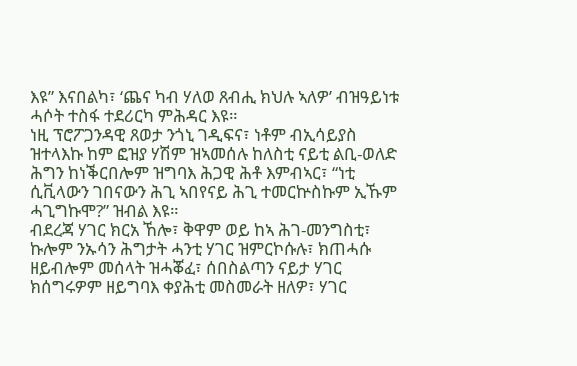እዩ” እናበልካ፣ ‘ጨና ካብ ሃለወ ጸብሒ ክህሉ ኣለዎ’ ብዝዓይነቱ ሓሶት ተስፋ ተደሪርካ ምሕዳር እዩ።
ነዚ ፕሮፖጋንዳዊ ጸወታ ንጎኒ ገዲፍና፣ ነቶም ብኢሳይያስ ዝተላእኩ ከም ፎዝያ ሃሽም ዝኣመሰሉ ከለስቲ ናይቲ ልቢ-ወለድ ሕግን ከነቕርበሎም ዝግባእ ሕጋዊ ሕቶ እምብኣር፣ “ነቲ ሲቪላውን ገበናውን ሕጊ ኣበየናይ ሕጊ ተመርኵስኩም ኢኹም ሓጊግኩሞ?” ዝብል እዩ።
ብደረጃ ሃገር ክርአ ኸሎ፣ ቅዋም ወይ ከኣ ሕገ-መንግስቲ፣ ኩሎም ንኡሳን ሕግታት ሓንቲ ሃገር ዝምርኮሱሉ፣ ክጠሓሱ ዘይብሎም መሰላት ዝሓቖፈ፣ ሰበስልጣን ናይታ ሃገር ክሰግሩዎም ዘይግባእ ቀያሕቲ መስመራት ዘለዎ፣ ሃገር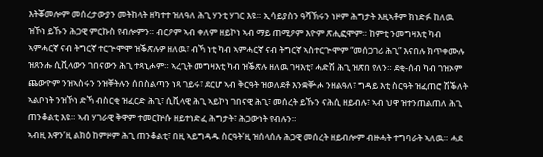እትቖመሎም መሰረታውያን መትከላት ዘካተተ ዝለዓለ ሕጊ ሃንቲ ሃገር እዩ። ኢሳይያስን ዓሻኽሩን ነዞም ሕግታት እዚኣቶም ክነድፉ ከለዉ ዝኾነ ይኹን ሕጋዊ ምርኩስ የብሎምን። ብርዖም ኣብ ቀለም ዘይኮነ ኣብ ማይ ጠሚዖም እዮም ጽሒፎሞም። ከምቲ ንመግዛእቲ ካብ ኣምሓርኛ ናብ ትግርኛ ተርጕሞሞ ዝቕጽሉዎ ዘለዉ፣ ብኻ ነቲ ካብ ኣምሓርኛ ናብ ትግርኛ ኣስተርጕሞም “መሰጋገሪ ሕጊ” እናበሉ ክጥቀሙሉ ዝጸንሑ ሲቪላውን ገበናውን ሕጊ ተጻኒሖም። ኣረጊት መግዛእቲ ካብ ዝቕጽሉ ዘለዉ ገዛእቲ፣ ሓድሽ ሕጊ ዝጽበ የለን። ደቂ-ሰብ ካብ ገዝኦም ጨውዮም ንዝኣስሩን ንዝቐትሉን ሰበስልጣን ነጻ ገይሩ፣ ደርሆ ኣብ ቅርዓት ዝወለደቶ እንቋቝሖ ንዘልዓለ፣ ግዳይ እቲ ስርዓት ዝፈጠሮ ሽቕለት ኣልቦነት ንዝኾነ ድኻ ብስርቂ ዝፈርድ ሕጊ፣ ሲቪላዊ ሕጊ ኣይኮነ ገበናዊ ሕጊ፣ መሰረት ይኹን ናሕሲ ዘይብሉ፣ ኣብ ህዋ ዝተንጠልጠለ ሕጊ ጠንቆልቲ እዩ። ኣብ ሃገራዊ ቅዋም ተመርኵሱ ዘይተነድፈ ሕግታት፣ ሕጋውነት የብሉን።
ኣብዚ እዋን’ዚ ልክዕ ከምዞም ሕጊ ጠንቆልቲ፣ በዚ ኣይግዳዱ ስርዓት’ዚ ዝሰላሰሉ ሕጋዊ መሰረት ዘይብሎም ብዙሓት ተግባራት ኣለዉ። ሓደ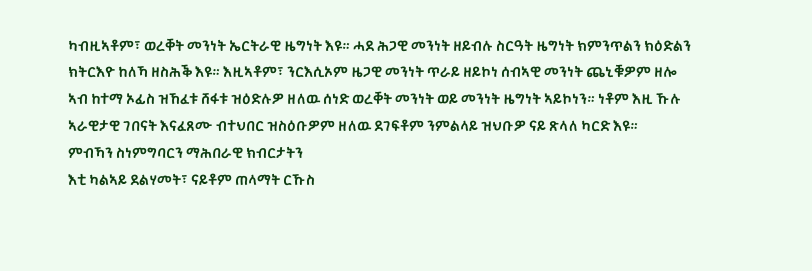ካብዚኣቶም፣ ወረቐት መንነት ኤርትራዊ ዜግነት እዩ። ሓደ ሕጋዊ መንነት ዘይብሉ ስርዓት ዜግነት ክምንጥልን ክዕድልን ክትርእዮ ከለኻ ዘስሕቕ እዩ። እዚኣቶም፣ ንርእሲኦም ዜጋዊ መንነት ጥራይ ዘይኮነ ሰብኣዊ መንነት ጨኒቑዎም ዘሎ ኣብ ከተማ ኦፊስ ዝኸፈቱ ሸፋቱ ዝዕድሉዎ ዘለዉ ሰነድ ወረቐት መንነት ወይ መንነት ዜግነት ኣይኮነን። ነቶም እዚ ኹሉ ኣራዊታዊ ገበናት እናፈጸሙ ብተህበር ዝስዕቡዎም ዘለዉ ደገፍቶም ንምልላይ ዝህቡዎ ናይ ጽላለ ካርድ እዩ።
ምብኻን ስነምግባርን ማሕበራዊ ክብርታትን
እቲ ካልኣይ ደልሃመት፣ ናይቶም ጠላማት ርኹስ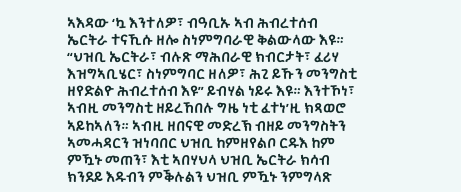ኣእዳው ‘ኳ እንተለዎ፣ ብዓቢኡ ኣብ ሕብረተሰብ ኤርትራ ተናኺሱ ዘሎ ስነምግባራዊ ቅልውላው እዩ።
“ህዝቢ ኤርትራ፣ ብሉጽ ማሕበራዊ ክብርታት፣ ፈሪሃ እዝግኣቢሄር፣ ስነምግባር ዘለዎ፣ ሕጊ ይኹን መንግስቲ ዘየድልዮ ሕብረተሰብ እዩ” ይብሃል ነይሩ እዩ። እንተኾነ፣ ኣብዚ መንግስቲ ዘይረኸበሉ ግዜ ነቲ ፈተነ’ዚ ክጻወሮ ኣይከኣለን። ኣብዚ ዘበናዊ መድረኽ ብዘይ መንግስትን ኣመሓዳርን ዝነባበር ህዝቢ ከምዘየልቦ ርዱእ ከም ምዃኑ መጠን፣ እቲ ኣበሃህላ ህዝቢ ኤርትራ ክሳብ ክንደይ እዱብን ምቕሉልን ህዝቢ ምዃኑ ንምግላጽ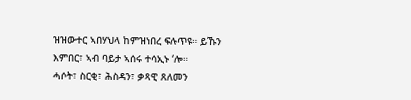ዝዝውተር ኣበሃህላ ከምዝነበረ ፍሉጥዩ። ይኹን እምበር፣ ኣብ ባይታ ኣሰሩ ተሳኢኑ ‘ሎ።
ሓሶት፣ ስርቂ፣ ሕስዳን፣ ቃጻዊ ጸለመን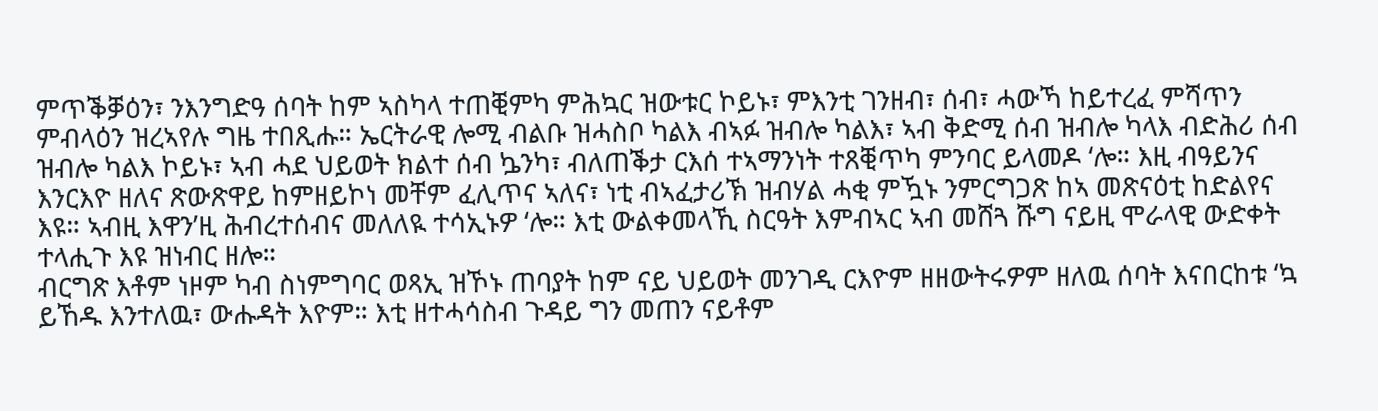ምጥቕቓዕን፣ ንእንግድዓ ሰባት ከም ኣስካላ ተጠቒምካ ምሕኳር ዝውቱር ኮይኑ፣ ምእንቲ ገንዘብ፣ ሰብ፣ ሓውኻ ከይተረፈ ምሻጥን ምብላዕን ዝረኣየሉ ግዜ ተበጺሑ። ኤርትራዊ ሎሚ ብልቡ ዝሓስቦ ካልእ ብኣፉ ዝብሎ ካልእ፣ ኣብ ቅድሚ ሰብ ዝብሎ ካላእ ብድሕሪ ሰብ ዝብሎ ካልእ ኮይኑ፣ ኣብ ሓደ ህይወት ክልተ ሰብ ኴንካ፣ ብለጠቕታ ርእሰ ተኣማንነት ተጸቒጥካ ምንባር ይላመዶ ‘ሎ። እዚ ብዓይንና እንርእዮ ዘለና ጽውጽዋይ ከምዘይኮነ መቸም ፈሊጥና ኣለና፣ ነቲ ብኣፈታሪኽ ዝብሃል ሓቂ ምዃኑ ንምርግጋጽ ከኣ መጽናዕቲ ከድልየና እዩ። ኣብዚ እዋን’ዚ ሕብረተሰብና መለለዪ ተሳኢኑዎ ‘ሎ። እቲ ውልቀመላኺ ስርዓት እምብኣር ኣብ መሸጓ ሹግ ናይዚ ሞራላዊ ውድቀት ተላሒጉ እዩ ዝነብር ዘሎ።
ብርግጽ እቶም ነዞም ካብ ስነምግባር ወጻኢ ዝኾኑ ጠባያት ከም ናይ ህይወት መንገዲ ርእዮም ዘዘውትሩዎም ዘለዉ ሰባት እናበርከቱ ‘ኳ ይኸዱ እንተለዉ፣ ውሑዳት እዮም። እቲ ዘተሓሳስብ ጉዳይ ግን መጠን ናይቶም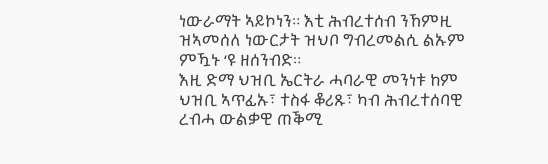ነውራማት ኣይኮነን። እቲ ሕብረተሰብ ንኸምዚ ዝኣመሰለ ነውርታት ዝህቦ ግብረመልሲ ልኡም ምዃኑ ‘ዩ ዘሰንብድ።
እዚ ድማ ህዝቢ ኤርትራ ሓባራዊ መንነቱ ከም ህዝቢ ኣጥፊኡ፣ ተስፋ ቆሪጹ፣ ካብ ሕብረተሰባዊ ረብሓ ውልቃዊ ጠቕሚ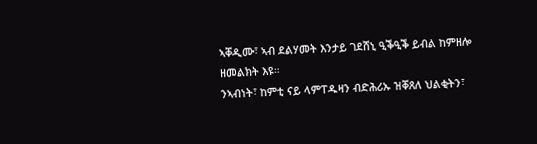ኣቐዲሙ፣ ኣብ ደልሃመት እንታይ ገደሸኒ ዒቕዒቕ ይብል ከምዘሎ ዘመልክት እዩ።
ንኣብነት፣ ከምቲ ናይ ላምፐዱዛን ብድሕሪኡ ዝቐጸለ ህልቂትን፣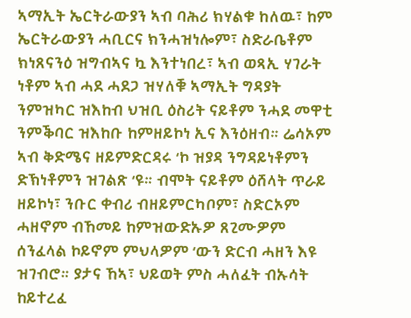ኣማኢት ኤርትራውያን ኣብ ባሕሪ ክሃልቁ ከለዉ፣ ከም ኤርትራውያን ሓቢርና ክንሓዝነሎም፣ ስድራቤቶም ክነጸናንዕ ዝግብኣና ኳ እንተነበረ፣ ኣብ ወጻኢ ሃገራት ነቶም ኣብ ሓደ ሓደጋ ዝሃለቑ ኣማኢት ግዳያት ንምዝካር ዝእከብ ህዝቢ ዕስሪት ናይቶም ንሓደ መዋቲ ንምቕባር ዝእከቡ ከምዘይኮነ ኢና እንዕዘብ። ሬሳኦም ኣብ ቅድሜና ዘይምድርዳሩ ‘ኮ ዝያዳ ንግዳይነቶምን ድኽነቶምን ዝገልጽ ‘ዩ። ብሞት ናይቶም ዕሸላት ጥራይ ዘይኮነ፣ ንቡር ቀብሪ ብዘይምርካቦም፣ ስድርኦም ሓዘኖም ብኸመይ ከምዝውድኡዎ ጸጊሙዎም ሰንፈላል ኮይኖም ምህላዎም ‘ውን ድርብ ሓዘን እዩ ዝገብሮ። ያታና ኸኣ፣ ህይወት ምስ ሓለፈት ብኡሳት ከይተረፈ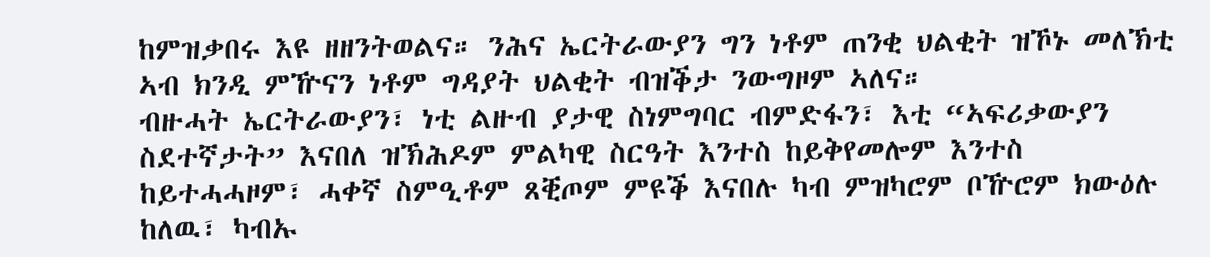ከምዝቃበሩ እዩ ዘዘንትወልና። ንሕና ኤርትራውያን ግን ነቶም ጠንቂ ህልቂት ዝኾኑ መለኽቲ ኣብ ክንዲ ምዅናን ነቶም ግዳያት ህልቂት ብዝቕታ ንውግዞም ኣለና።
ብዙሓት ኤርትራውያን፣ ነቲ ልዙብ ያታዊ ስነምግባር ብምድፋን፣ እቲ “ኣፍሪቃውያን ስደተኛታት” እናበለ ዝኽሕዶም ምልካዊ ስርዓት እንተስ ከይቅየመሎም እንተስ ከይተሓሓዞም፣ ሓቀኛ ስምዒቶም ጸቒጦም ምዩቕ እናበሉ ካብ ምዝካሮም ቦዅሮም ክውዕሉ ከለዉ፣ ካብኡ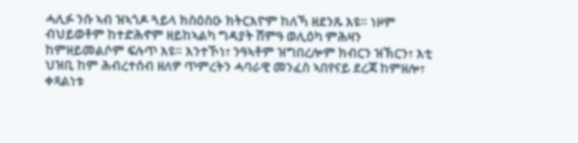ሓሊፉ ንሱ ኣብ ዝኣጎዶ ጓይላ ክስዕስዑ ክትርእዮም ከለኻ ዘደንጹ እዩ። ነዞም ብህይወቶም ከተድሕኖም ዘይከኣልካ ግዳያት ሽምዓ ወሊዕካ ምሕዛን ከምዘይመልሶም ፍሉጥ እዩ። እንተኾነ፣ ንዓኣቶም ዝግበረሎም ክብርን ዝኽርን፣ እቲ ህዝቢ ከም ሕብረተሰብ ዘለዎ ጥምረትን ሓባራዊ መንፈስ ኣበየናይ ደረጃ ከምዘሎ፣ ቀጻልነቱ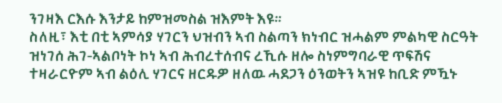ንገዛእ ርእሱ እንታይ ከምዝመስል ዝእምት እዩ።
ስለዚ፣ እቲ በቲ ኣምሳያ ሃገርን ህዝብን ኣብ ስልጣን ክነብር ዝሓልም ምልካዊ ስርዓት ዝነገሰ ሕገ-ኣልቦነት ኮነ ኣብ ሕብረተሰብና ረኺሱ ዘሎ ስነምግባራዊ ጥፍሽና ተዛራርዮም ኣብ ልዕሊ ሃገርና ዘርዱዎ ዘለዉ ሓደጋን ዕንወትን ኣዝዩ ከቢድ ምዃኑ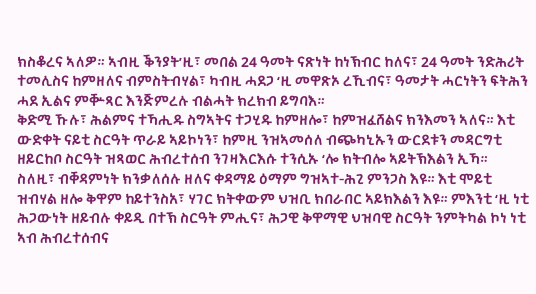ክስቆረና ኣለዎ። ኣብዚ ቕንያት’ዚ፣ መበል 24 ዓመት ናጽነት ከነኽብር ከለና፣ 24 ዓመት ንድሕሪት ተመሊስና ከምዘለና ብምስትብሃል፣ ካብዚ ሓደጋ ‘ዚ መዋጽኦ ረኺብና፣ ዓመታት ሓርነትን ፍትሕን ሓደ ኢልና ምቝጻር እንጅምረሉ ብልሓት ክረክብ ይግባእ።
ቅድሚ ኹሉ፣ ሕልምና ተኻሒዱ ስግኣትና ተጋሂዱ ከምዘሎ፣ ከምዝፈሸልና ክንእመን ኣለና። እቲ ውድቀት ናይቲ ስርዓት ጥራይ ኣይኮነን፣ ከምዚ ንዝኣመሰለ ብጭካኒኡን ውርደቱን መዳርግቲ ዘይርከቦ ስርዓት ዝጻወር ሕብረተሰብ ንገዛእርእሱ ተንሲኡ ‘ሎ ክትብሎ ኣይትኽእልን ኢኻ።
ስለዚ፣ ብቐዳምነት ክንቃለሰሉ ዘለና ቀዳማይ ዕማም ግዝኣተ-ሕጊ ምንጋስ እዩ። እቲ ሞይቲ ዝብሃል ዘሎ ቅዋም ከይተንስአ፣ ሃገር ክትቀውም ህዝቢ ክበራበር ኣይክእልን እዩ። ምእንቲ ‘ዚ ነቲ ሕጋውነት ዘይብሉ ቀይዲ በተኽ ስርዓት ምሒና፣ ሕጋዊ ቅዋማዊ ህዝባዊ ስርዓት ንምትካል ኮነ ነቲ ኣብ ሕብረተሰብና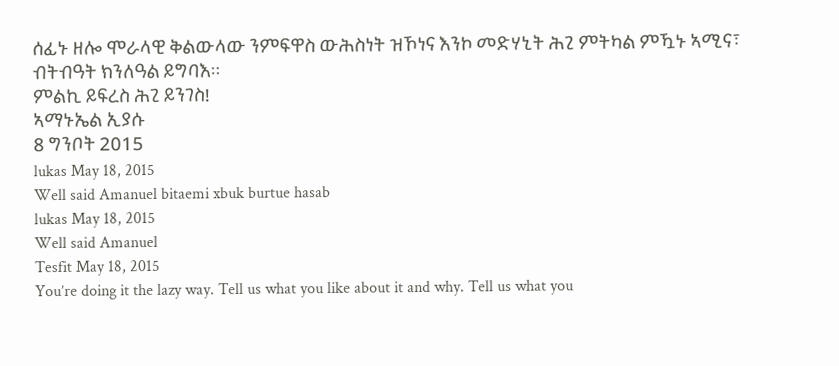ሰፊኑ ዘሎ ሞራላዊ ቅልውላው ንምፍዋስ ውሕስነት ዝኾነና እንኮ መድሃኒት ሕጊ ምትካል ምዃኑ ኣሚና፣ ብትብዓት ክንለዓል ይግባእ።
ምልኪ ይፍረስ ሕጊ ይንገስ!
ኣማኑኤል ኢያሱ
8 ግንቦት 2015
lukas May 18, 2015
Well said Amanuel bitaemi xbuk burtue hasab
lukas May 18, 2015
Well said Amanuel
Tesfit May 18, 2015
You’re doing it the lazy way. Tell us what you like about it and why. Tell us what you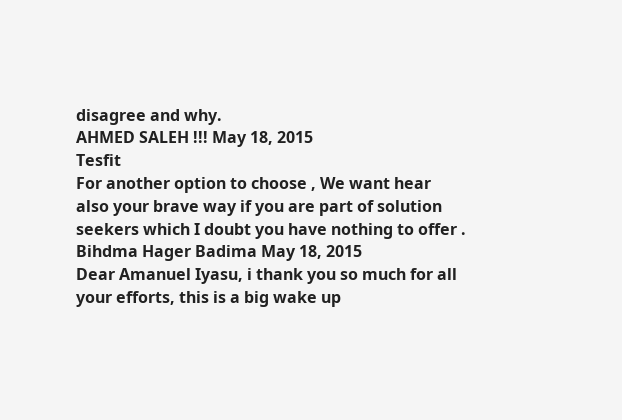disagree and why.
AHMED SALEH !!! May 18, 2015
Tesfit
For another option to choose , We want hear also your brave way if you are part of solution seekers which I doubt you have nothing to offer .
Bihdma Hager Badima May 18, 2015
Dear Amanuel Iyasu, i thank you so much for all your efforts, this is a big wake up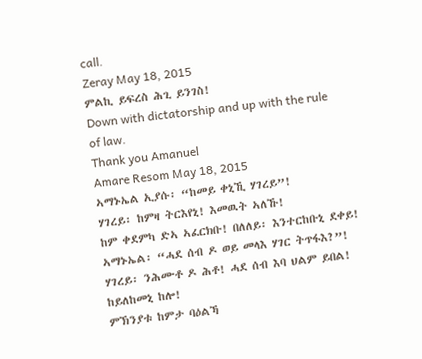call.
Zeray May 18, 2015
ምልኪ ይፍረስ ሕጊ ይንገስ!
Down with dictatorship and up with the rule of law.
Thank you Amanuel
Amare Resom May 18, 2015
ኣማኑኤል ኢያሱ፡ “ከመይ ቀኒኺ ሃገረይ”!
ሃገረይ፡ ከምዛ ትርእየኒ! እመዉት ኣለኹ!
ከም ቀደምካ ድኣ ኣፈርክቡ! በለለይ፡ እንተርከቡኒ ደቀይ!
ኣማኑኤል፡ “ሓደ ሰብ ዶ ወይ መላእ ሃገር ትጥፋእ?”!
ሃገረይ፡ ንሕሙቶ ዶ ሕቶ! ሓደ ሰብ እባ ህልም ይበል! ከይለከመኒ ከሎ!
ምኽንያቱ ከምታ ባዕልኻ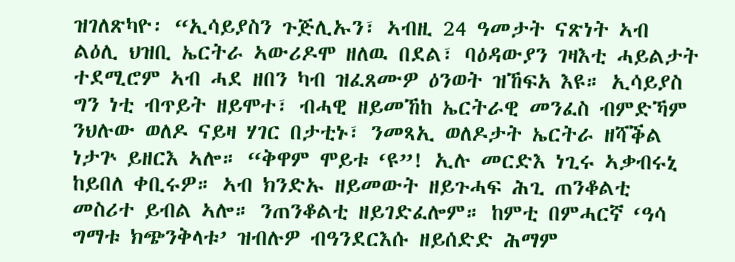ዝገለጽካዮ፡ “ኢሳይያስን ጉጅሊኡን፣ ኣብዚ 24 ዓመታት ናጽነት ኣብ ልዕሊ ህዝቢ ኤርትራ ኣውሪዶሞ ዘለዉ በደል፣ ባዕዳውያን ገዛእቲ ሓይልታት ተደሚሮም ኣብ ሓደ ዘበን ካብ ዝፈጸሙዎ ዕንወት ዝኸፍአ እዩ። ኢሳይያስ ግን ነቲ ብጥይት ዘይሞተ፣ ብሓዊ ዘይመኸከ ኤርትራዊ መንፈስ ብምድኻም ንህሉው ወለዶ ናይዛ ሃገር በታቲኑ፣ ንመጻኢ ወለዶታት ኤርትራ ዘሻቕል ነታጕ ይዘርእ ኣሎ። “ቅዋም ሞይቱ ‘ዩ”! ኢሉ መርድእ ነጊሩ ኣቃብሩኒ ከይበለ ቀቢሩዎ። ኣብ ክንድኡ ዘይመውት ዘይጉሓፍ ሕጊ ጠንቆልቲ መስሪተ ይብል ኣሎ። ንጠንቆልቲ ዘይገድፈሎም። ከምቲ በምሓርኛ ‘ዓሳ ግማቱ ክጭንቅላቱ’ ዝብሉዎ ብዓንደርእሱ ዘይሰድድ ሕማም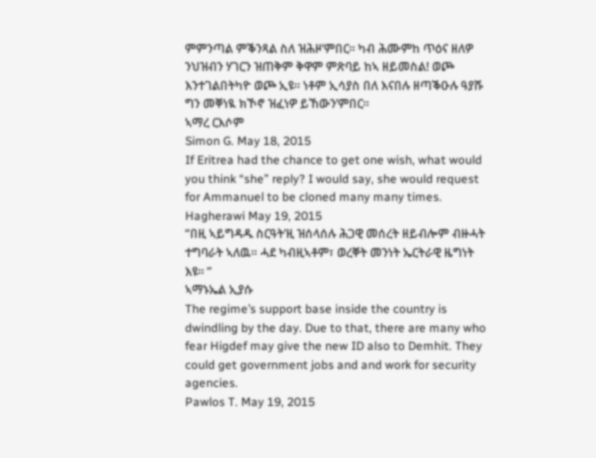ምምንጣል ምቕንጻል ስለ ዝሕዞ’ምበር። ካብ ሕሙምከ ጥዕና ዘለዎ ንህዝብን ሃገርን ዝጠቅም ቅዋም ምጽባይ ከኣ ዘይመስል! ወጮ እንተገልበትካዮ ወጮ ኢዩ። ነቶም ኢሳያስ በለ እናበሉ ዘጣቕዑሉ ዓያሹ ግን መቐነዪ ክኾኖ ዝፈነዎ ይኸውን’ምበር።
ኣማረ ርእሶም
Simon G. May 18, 2015
If Eritrea had the chance to get one wish, what would you think “she” reply? I would say, she would request for Ammanuel to be cloned many many times.
Hagherawi May 19, 2015
“በዚ ኣይግዳዱ ስርዓት’ዚ ዝሰላሰሉ ሕጋዊ መሰረት ዘይብሎም ብዙሓት ተግባራት ኣለዉ። ሓደ ካብዚኣቶም፣ ወረቐት መንነት ኤርትራዊ ዜግነት እዩ። ”
ኣማኑኤል ኢያሱ
The regime’s support base inside the country is dwindling by the day. Due to that, there are many who fear Higdef may give the new ID also to Demhit. They could get government jobs and and work for security agencies.
Pawlos T. May 19, 2015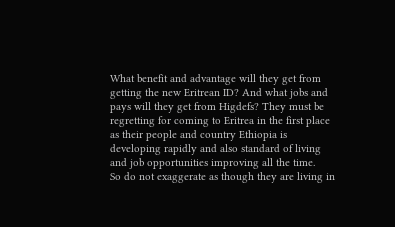What benefit and advantage will they get from getting the new Eritrean ID? And what jobs and pays will they get from Higdefs? They must be regretting for coming to Eritrea in the first place as their people and country Ethiopia is developing rapidly and also standard of living and job opportunities improving all the time.
So do not exaggerate as though they are living in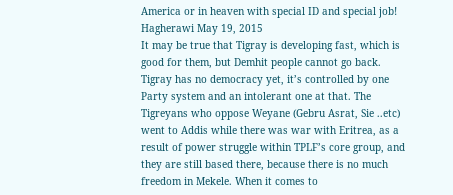America or in heaven with special ID and special job!
Hagherawi May 19, 2015
It may be true that Tigray is developing fast, which is good for them, but Demhit people cannot go back. Tigray has no democracy yet, it’s controlled by one Party system and an intolerant one at that. The Tigreyans who oppose Weyane (Gebru Asrat, Sie ..etc) went to Addis while there was war with Eritrea, as a result of power struggle within TPLF’s core group, and they are still based there, because there is no much freedom in Mekele. When it comes to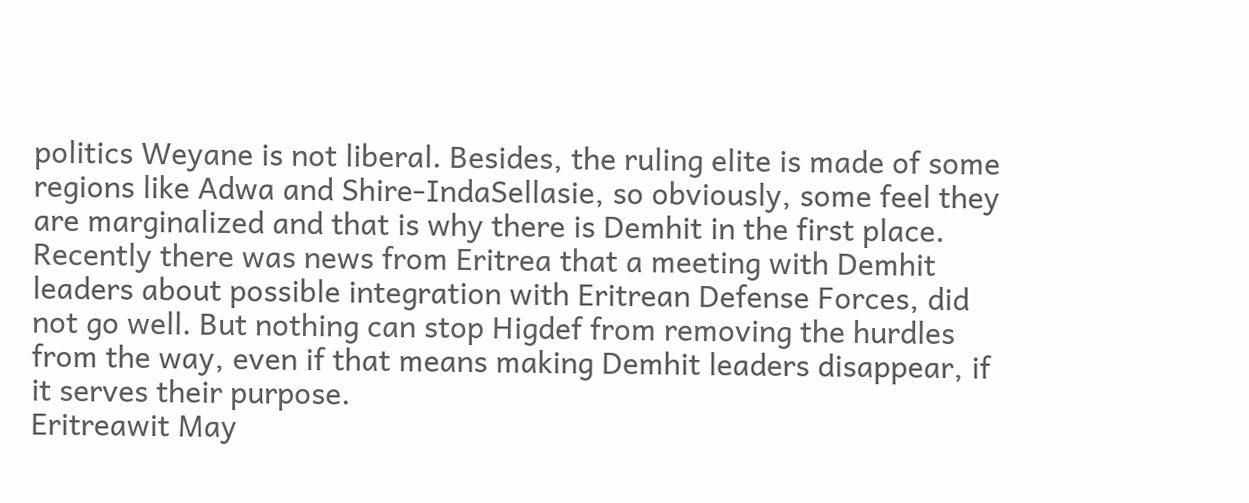politics Weyane is not liberal. Besides, the ruling elite is made of some regions like Adwa and Shire-IndaSellasie, so obviously, some feel they are marginalized and that is why there is Demhit in the first place.
Recently there was news from Eritrea that a meeting with Demhit leaders about possible integration with Eritrean Defense Forces, did not go well. But nothing can stop Higdef from removing the hurdles from the way, even if that means making Demhit leaders disappear, if it serves their purpose.
Eritreawit May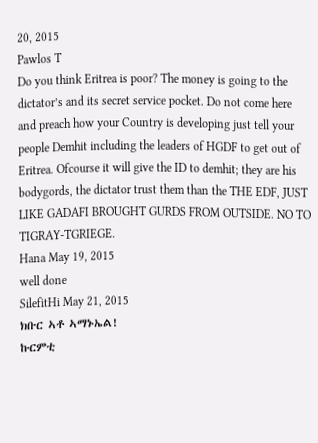20, 2015
Pawlos T
Do you think Eritrea is poor? The money is going to the dictator’s and its secret service pocket. Do not come here and preach how your Country is developing just tell your people Demhit including the leaders of HGDF to get out of Eritrea. Ofcourse it will give the ID to demhit; they are his bodygords, the dictator trust them than the THE EDF, JUST LIKE GADAFI BROUGHT GURDS FROM OUTSIDE. NO TO TIGRAY-TGRIEGE.
Hana May 19, 2015
well done
SilefitHi May 21, 2015
ክቡር ኣቶ ኣማኑኤል!
ኩርምቲ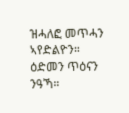ዝሓለፎ መጥሓን ኣየድልዮን።
ዕድመን ጥዕናን ንዓኻ።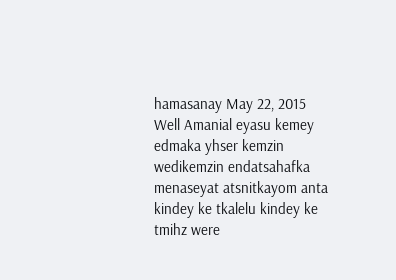hamasanay May 22, 2015
Well Amanial eyasu kemey edmaka yhser kemzin wedikemzin endatsahafka menaseyat atsnitkayom anta kindey ke tkalelu kindey ke tmihz were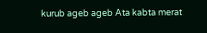kurub ageb ageb Ata kabta merat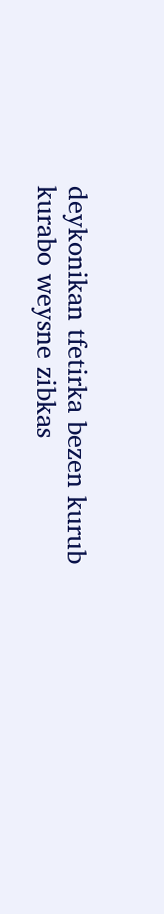deykonikan tfetirka bezen kurub kurabo weysne zibkas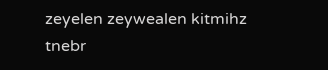zeyelen zeywealen kitmihz tnebr